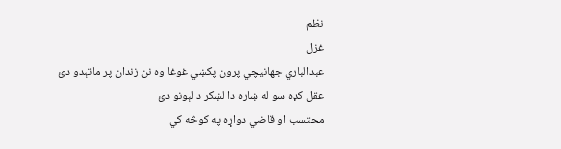نظم
غزل
عبدالباري جهانيچي پرون پکښي غوغا وه نن زندان پر ماتېدو دئ
عقل کډه سو له ښاره دا لښکر د لېونو دئ
محتسب او قاضي دواړه په کوڅه کي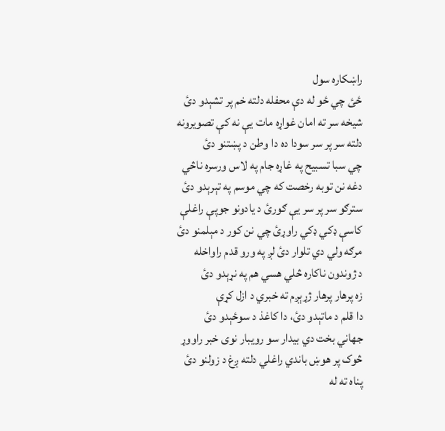راښکاره سول
ځئ چي ځو له دې محفله دلته خم پر تشېدو دئ
شيخه سر ته امان غواړه مات يې نه کې تصويرونه
دلته سر پر سر سودا ده دا وطن د پښتنو دئ
چي سبا تسبيح په غاړه جام په لاس ورسره ناڅي
دغه نن توبه رخصت که چي موسم په تېرېدو دئ
سترګو سر پر سر يې ګورئ د يادونو جوپې راغلې
کاسې ډکي ډکي راوړئ چي نن کور د مېلمنو دئ
مرګه ولي دي تلوار دئ لږ په ورو قدم راواخله
د ژوندون ناکاره څلي هسي هم په نړېدو دئ
زه پرهار پرهار ژړېږم ته خبري د ازل کړې
دا قلم د ماتېدو دئ، دا کاغذ د سوځېدو دئ
جهاني بخت دي بيدار سو رويبار نوى خبر راووړ
څوک پر هوښ باندي راغلي دلته ږغ د زولنو دئ
پناه ته له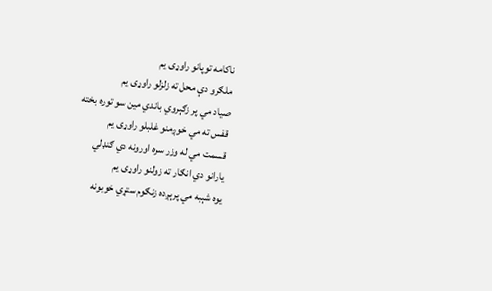ناکامه توپانو راوړى يم
ملګرو دې محل ته زلزلو راوړى يم
صياد مي پر زګېروي باندي مين سو توره بخته
قفس ته مي خوږمنو غلبلو راوړى يم
قسمت مي له وزر سره اورونه دي ګنډلي
يارانو دي انګار ته زولنو راوړى يم
يوه شېبه مي پرېږده زنګوم ستړي خوبونه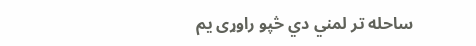ساحله تر لمني دي څپو راوړى يم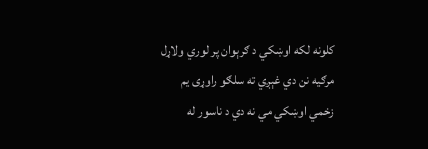کلونه لکه اوښکي د ګرېوان پر لوري ولاړل
مرګيه نن دي غېږي ته سلګو راوړى يم
زخمي اوښکي مي نه دي د ناسور له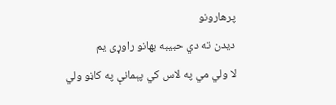پرهارونو
ديدن ته دي حبيبه بهانو راوړى يم
لا ولي مي په لاس کي پېمانې په کاڼو ولي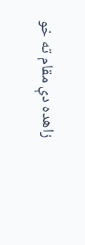زاهده دې مقام ته خو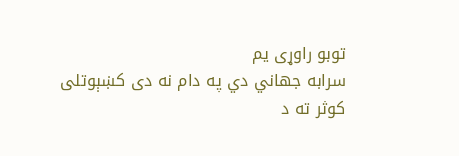توبو راوړى يم
سرابه جهاني دي په دام نه دى کښېوتلى
کوثر ته د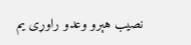نصيب هېرو وعدو راوړى يم